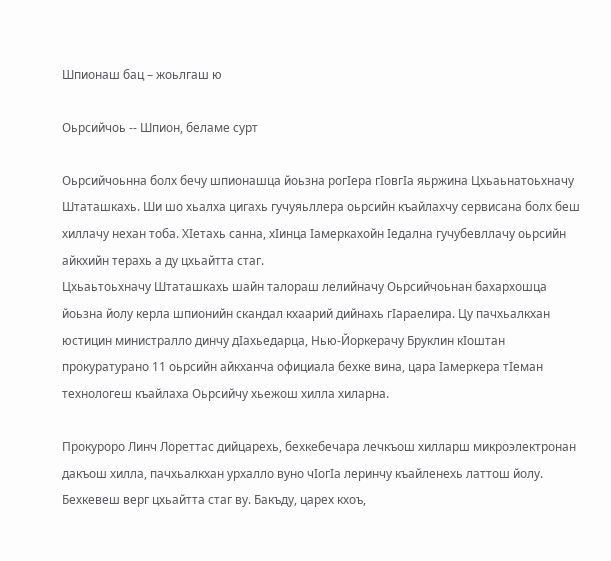Шпионаш бац – жоьлгаш ю

Оьрсийчоь -- Шпион, беламе сурт

Оьрсийчоьнна болх бечу шпионашца йоьзна рогIера гIовгIа яьржина Цхьаьнатоьхначу Штаташкахь. Ши шо хьалха цигахь гучуяьллера оьрсийн къайлахчу сервисана болх беш хиллачу нехан тоба. ХIетахь санна, хIинца Iамеркахойн Iедална гучубевллачу оьрсийн айкхийн терахь а ду цхьайтта стаг.
Цхьаьтоьхначу Штаташкахь шайн талораш лелийначу Оьрсийчоьнан бахархошца йоьзна йолу керла шпионийн скандал кхаарий дийнахь гIараелира. Цу пачхьалкхан юстицин министралло динчу дIахьедарца, Нью-Йоркерачу Бруклин кIоштан прокуратурано 11 оьрсийн айкханча официала бехке вина, цара Iамеркера тIеман технологеш къайлаха Оьрсийчу хьежош хилла хиларна.

Прокуроро Линч Лореттас дийцарехь, бехкебечара лечкъош хилларш микроэлектронан дакъош хилла, пачхьалкхан урхалло вуно чIогIа леринчу къайленехь латтош йолу. Бехкевеш верг цхьайтта стаг ву. Бакъду, царех кхоъ,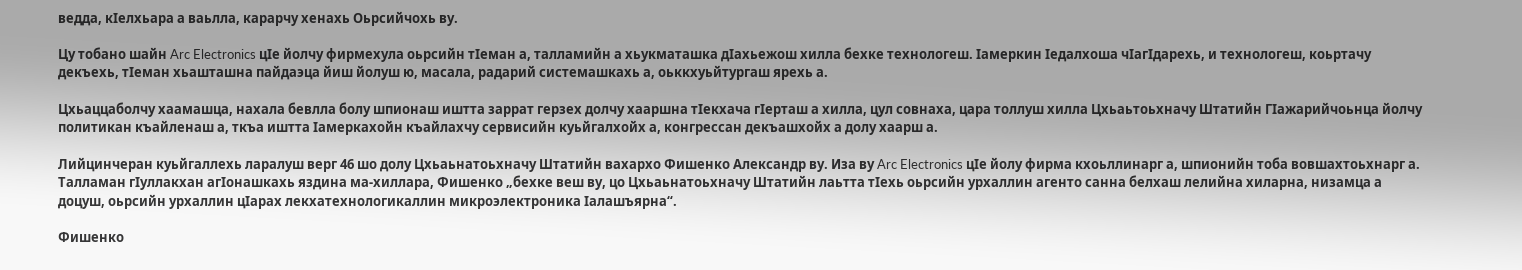ведда, кIелхьара а ваьлла, карарчу хенахь Оьрсийчохь ву.

Цу тобано шайн Arc Electronics цIе йолчу фирмехула оьрсийн тIеман а, талламийн а хьукматашка дIахьежош хилла бехке технологеш. Iамеркин Iедалхоша чIагIдарехь, и технологеш, коьртачу декъехь, тIеман хьашташна пайдаэца йиш йолуш ю, масала, радарий системашкахь а, оьккхуьйтургаш ярехь а.

Цхьаццаболчу хаамашца, нахала бевлла болу шпионаш иштта заррат герзех долчу хааршна тIекхача гIерташ а хилла, цул совнаха, цара толлуш хилла Цхьаьтоьхначу Штатийн ГIажарийчоьнца йолчу политикан къайленаш а, ткъа иштта Iамеркахойн къайлахчу сервисийн куьйгалхойх а, конгрессан декъашхойх а долу хаарш а.

Лийцинчеран куьйгаллехь ларалуш верг 46 шо долу Цхьаьнатоьхначу Штатийн вахархо Фишенко Александр ву. Иза ву Arc Electronics цIе йолу фирма кхоьллинарг а, шпионийн тоба вовшахтоьхнарг а. Талламан гIуллакхан агIонашкахь яздина ма-хиллара, Фишенко „бехке веш ву, цо Цхьаьнатоьхначу Штатийн лаьтта тIехь оьрсийн урхаллин агенто санна белхаш лелийна хиларна, низамца а доцуш, оьрсийн урхаллин цIарах лекхатехнологикаллин микроэлектроника Iалашъярна“.

Фишенко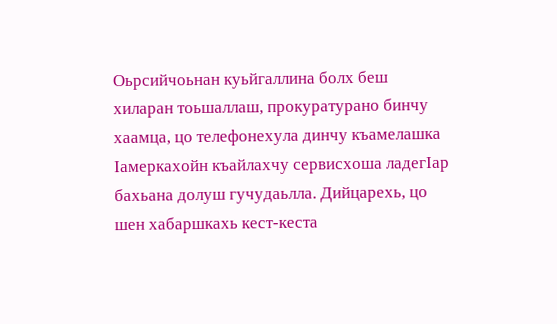Оьрсийчоьнан куьйгаллина болх беш хиларан тоьшаллаш, прокуратурано бинчу хаамца, цо телефонехула динчу къамелашка Iамеркахойн къайлахчу сервисхоша ладегIар бахьана долуш гучудаьлла. Дийцарехь, цо шен хабаршкахь кест-кеста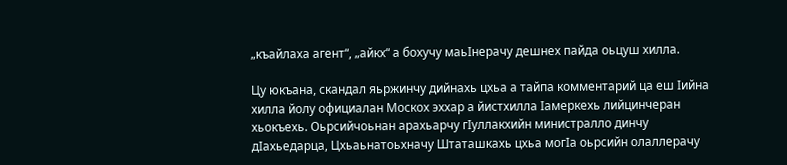„къайлаха агент“, „айкх“ а бохучу маьIнерачу дешнех пайда оьцуш хилла.

Цу юкъана, скандал яьржинчу дийнахь цхьа а тайпа комментарий ца еш Iийна хилла йолу официалан Москох эххар а йистхилла Iамеркехь лийцинчеран хьокъехь. Оьрсийчоьнан арахьарчу гIуллакхийн министралло динчу дIахьедарца, Цхьаьнатоьхначу Штаташкахь цхьа могIа оьрсийн олаллерачу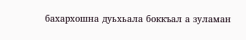бахархошна дуьхьала боккъал а зуламан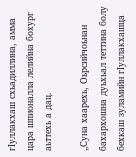гIуллакхаш схьадиллина, амма цара шпионалла лелийна бохург аьттехь а дац.

„Суна хаарехь, Оьрсийчоьнан бахархошна дуьхьал теттина болу бехкаш зуламийн гIуллакхашца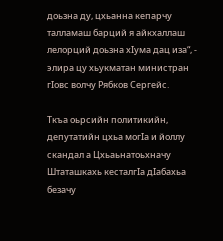доьзна ду, цхьанна кепарчу талламаш барций я айкхаллаш лелорций доьзна хIума дац иза“, - элира цу хьукматан министран гIовс волчу Рябков Сергейс.

Ткъа оьрсийн политикийн, депутатийн цхьа могIа и йоллу скандал а Цхьаьнатоьхначу Штаташкахь кесталгIа дIабахьа безачу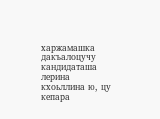харжамашка дакъалоцучу кандидаташа лерина кхоьллина ю, цу кепара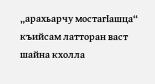„арахьарчу мостагIашца“ къийсам латторан васт шайна кхолла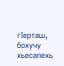гIерташ, бохучу хьесапехь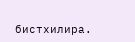бистхилира.